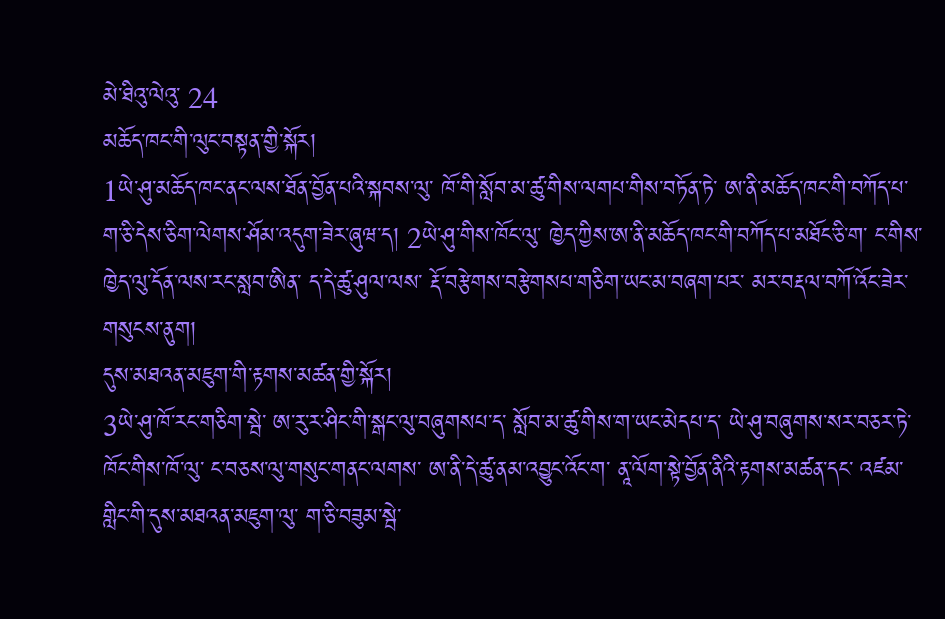མེ་ཐིའུ་ལེའུ་ 24
མཆོད་ཁང་གི་ལུང་བསྟན་གྱི་སྐོར།
1ཡེ་ཤུ་མཆོད་ཁང་ནང་ལས་ཐོན་བྱོན་པའི་སྐབས་ལུ་ ཁོ་གི་སློབ་མ་ཚུ་གིས་ལགཔ་གིས་བཏོན་ཏེ་ ཨ་ནི་མཆོད་ཁང་གི་བཀོད་པ་ ག་ཅི་དེས་ཅིག་ལེགས་ཤོམ་འདུག་ཟེར་ཞུཝ་ད། 2ཡེ་ཤུ་གིས་ཁོང་ལུ་ ཁྱེད་ཀྱིས་ཨ་ནི་མཆོད་ཁང་གི་བཀོད་པ་མཐོང་ཅི་ག་ ང་གིས་ཁྱེད་ལུ་དོན་ལས་རང་སླབ་ཨིན་ ད་དེ་ཚུ་ཤུལ་ལས་ རྡོ་བརྩེགས་བརྩེགསཔ་གཅིག་ཡང་མ་བཞག་པར་ མར་བརྡལ་བཀོ་འོང་ཟེར་གསུངས་ནུག།
དུས་མཐའན་མཇུག་གི་རྟགས་མཚན་གྱི་སྐོར།
3ཡེ་ཤུ་ཁོ་རང་གཅིག་སྦེ་ ཨ་རུ་ར་ཤིང་གི་སྒང་ལུ་བཞུགསཔ་ད་ སློབ་མ་ཚུ་གིས་ག་ཡང་མེདཔ་ད་ ཡེ་ཤུ་བཞུགས་སར་བཅར་ཏེ་ ཁོང་གིས་ཁོ་ལུ་ ང་བཅས་ལུ་གསུང་གནང་ལགས་ ཨ་ནི་དེ་ཚུ་ནམ་འབྱུང་འོང་ག་ ནཱ་ལོག་སྟེ་བྱོན་ནིའི་རྟགས་མཚན་དང་ འཛམ་གླིང་གི་དུས་མཐའན་མཇུག་ལུ་ ག་ཅི་བཟུམ་སྦེ་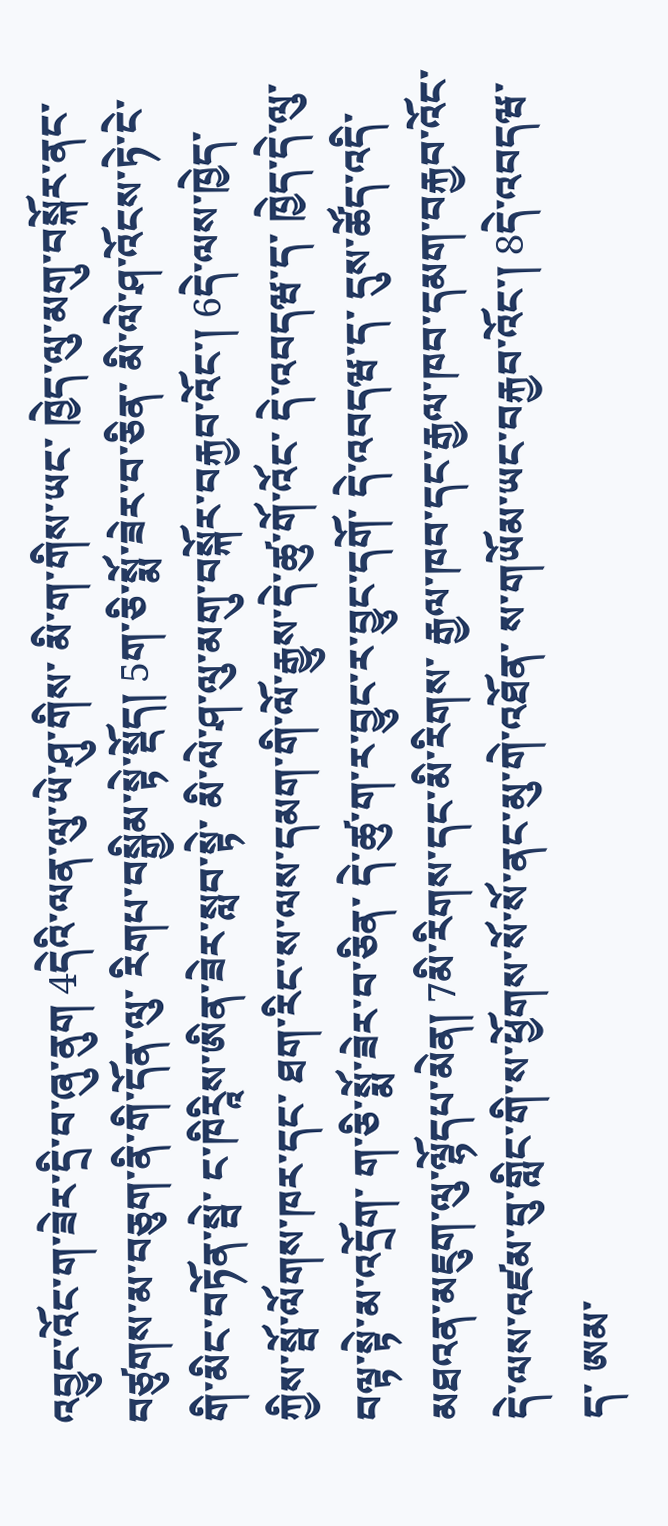འབྱུང་འོང་ག་ཟེར་དྲི་བ་ཞུ་ནུག 4དེའི་ལན་ལུ་ཡེ་ཤུ་གིས་ མི་ག་གིས་ཡང་ ཁྱེད་ལུ་མགུ་བསྐོར་ནང་བཙུགས་མ་བཅུག་ནི་གི་དོན་ལུ་ རིགཔ་བསྒྱིམ་སྟེ་སྡོད། 5ག་ཅི་སྨོ་ཟེར་བ་ཅིན་ མི་ལེ་ཤ་འོངས་ཏེ་ངེ་གི་མིང་བཏོན་སྦེ་ ང་ཁིརཱིས་ཨིན་ཟེར་སླབ་སྟེ་ མི་ལེ་ཤ་ལུ་མགུ་བསྐོར་བརྐྱབ་འོང་། 6དེ་ལས་ཁྱེད་ཀྱིས་སྦོ་ལོགས་ཁར་དང་ ཐག་རིང་ས་ལས་དམག་གི་ལོ་རྒྱུས་དེ་ཚུ་གོ་འོང་ དེ་འབདཝ་ད་ ཁྱེད་དེ་ལུ་བལྟ་སྟེ་མ་འདྲོག་ ག་ཅི་སྨོ་ཟེར་བ་ཅིན་ དེ་ཚུ་ག་ར་བྱུང་ར་བྱུང་དགོ་ དེ་འབདཝ་ད་ དུས་ཚོད་འདི་མཐའན་མཇུག་ལུ་ལྷོདཔ་མེན། 7མི་རིགས་དང་མི་རིགས་ རྒྱལ་ཁབ་དང་རྒྱལ་ཁབ་དམག་བརྐྱབ་འོང་ དེ་ལས་འཛམ་བུ་གླིང་གི་ས་ཕྱོགས་སོ་སོ་ནང་མུ་གེ་འཐོན་ ས་གཡོམ་ཡང་བརྐྱབ་འོང་། 8དེ་འབདཝ་ད་ ཨམ་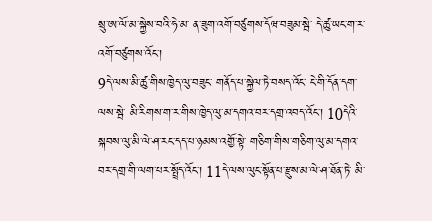སྲུ་ཨ་ལོ་མ་སྐྱེས་བའི་ཧེ་མ་ ན་ཟུག་འགོ་བཙུགས་དོཝ་བཟུམ་སྦེ་ དེ་ཚུ་ཡང་ག་ར་འགོ་བཙུགས་འོང་།
9དེ་ལས་མི་ཚུ་གིས་ཁྱེད་ལུ་བཟུང་ གནོད་པ་སྐྱེལ་ཏེ་བསད་འོང་ ངེ་གི་དོན་དག་ལས་སྦེ་ མི་རིགས་ག་ར་གིས་ཁྱེད་ལུ་མ་དགའ་བར་དགྲ་འབད་འོང་། 10དེའི་སྐབས་ལུ་མི་ལེ་ཤ་རང་དད་པ་ཉམས་འགྱོ་སྟེ་ གཅིག་གིས་གཅིག་ལུ་མ་དགའ་བར་དགྲ་གི་ལག་པར་སྤྲོད་འོང་། 11དེ་ལས་ལུང་སྟོན་པ་རྫུས་མ་ལེ་ཤ་ཐོན་ཏེ་ མི་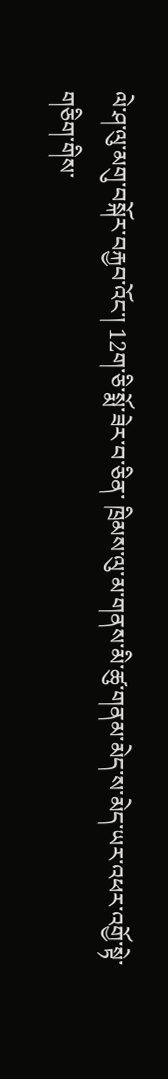ལེ་ཤ་ལུ་མགུ་བསྐོར་བརྐྱབ་འོང་། 12ག་ཅི་སྨོ་ཟེར་བ་ཅིན་ ཁྲིམས་ལུ་མ་གནས་མི་ཚུ་གནམ་མེད་ས་མེད་ཡར་འཕར་འགྱོ་སྟེ་ གཅིག་གིས་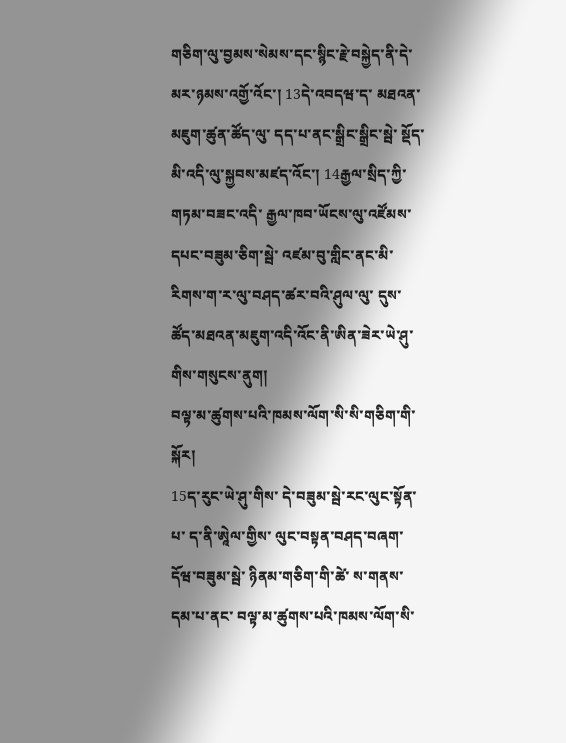གཅིག་ལུ་བྱམས་སེམས་དང་སྙིང་རྗེ་བསྐྱེད་ནི་དེ་མར་ཉམས་འགྱོ་འོང་། 13དེ་འབདཝ་ད་ མཐའན་མཇུག་ཚུན་ཚོད་ལུ་ དད་པ་ནང་སྒྲིང་སྒྲིང་སྦེ་ སྡོད་མི་འདི་ལུ་སྐྱབས་མཛད་འོང་། 14རྒྱལ་སྲིད་ཀྱི་གཏམ་བཟང་འདི་ རྒྱལ་ཁབ་ཡོངས་ལུ་འཛོམས་དཔང་བཟུམ་ཅིག་སྦེ་ འཛམ་བུ་གླིང་ནང་མི་རིགས་ག་ར་ལུ་བཤད་ཚར་བའི་ཤུལ་ལུ་ དུས་ཚོད་མཐའན་མཇུག་འདི་འོང་ནི་ཨིན་ཟེར་ཡེ་ཤུ་གིས་གསུངས་ནུག།
བལྟ་མ་ཚུགས་པའི་ཁམས་ལོག་སི་སི་གཅིག་གི་སྐོར།
15ད་རུང་ཡེ་ཤུ་གིས་ དེ་བཟུམ་སྦེ་རང་ལུང་སྟོན་པ་ ད་ནི་ཨཱེལ་གྱིས་ ལུང་བསྟན་བཤད་བཞག་དོཝ་བཟུམ་སྦེ་ ཉིནམ་གཅིག་གི་ཚེ་ ས་གནས་དམ་པ་ནང་ བལྟ་མ་ཚུགས་པའི་ཁམས་ལོག་སི་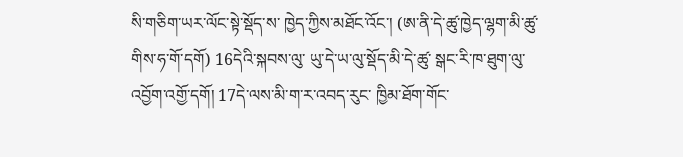སི་གཅིག་ཡར་ལོང་སྟེ་སྡོད་ས་ ཁྱེད་ཀྱིས་མཐོང་འོང་། (ཨ་ནི་དེ་ཚུ་ཁྱེད་ལྷག་མི་ཚུ་གིས་ཧ་གོ་དགོ) 16དེའི་སྐབས་ལུ་ ཡུ་དེ་ཡ་ལུ་སྡོད་མི་དེ་ཚུ་ སྒང་རི་ཁ་ཐུག་ལུ་འབྱོག་འགྱོ་དགོ། 17དེ་ལས་མི་ག་ར་འབད་རུང་ ཁྱིམ་ཐོག་གོང་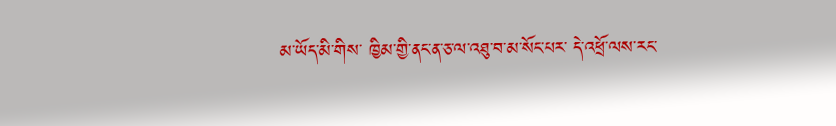མ་ཡོད་མི་གིས་ ཁྱིམ་གྱི་ནང་ན་ཅ་ལ་འཐུ་བ་མ་སོང་པར་ དེ་འཕྲོ་ལས་རང་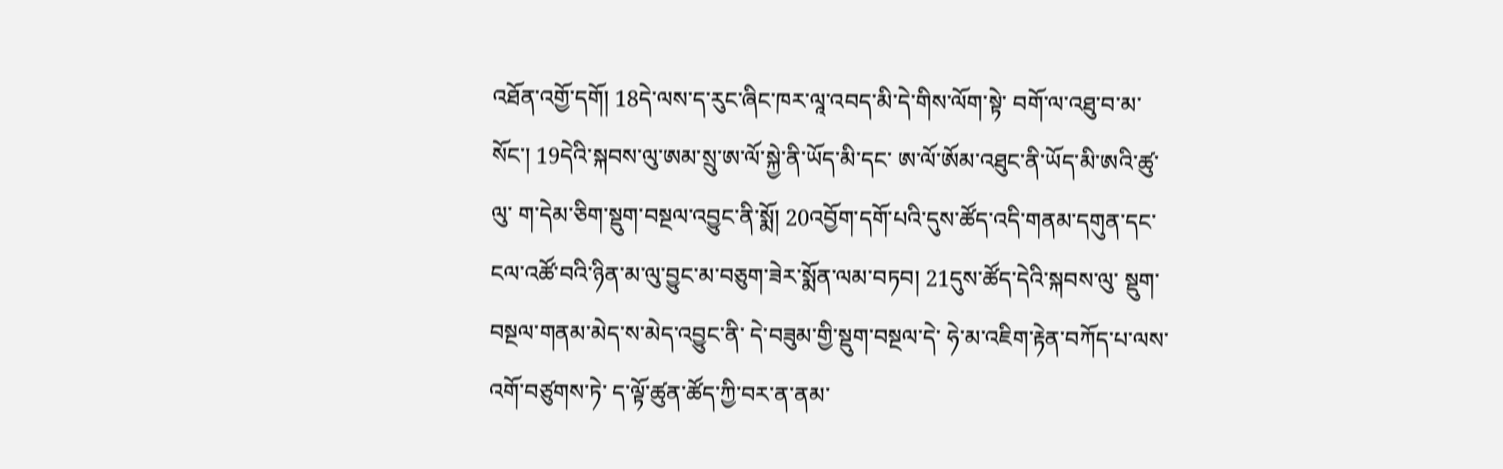འཐོན་འགྱོ་དགོ། 18དེ་ལས་ད་རུང་ཞིང་ཁར་ལཱ་འབད་མི་དེ་གིས་ལོག་སྟེ་ བགོ་ལ་འཐུ་བ་མ་སོང་། 19དེའི་སྐབས་ལུ་ཨམ་སྲུ་ཨ་ལོ་སྐྱེ་ནི་ཡོད་མི་དང་ ཨ་ལོ་ཨོམ་འཐུང་ནི་ཡོད་མི་ཨའི་ཚུ་ལུ་ ག་དེམ་ཅིག་སྡུག་བསྔལ་འབྱུང་ནི་སྨོ། 20འབྱོག་དགོ་པའི་དུས་ཚོད་འདི་གནམ་དགུན་དང་ ངལ་འཚོ་བའི་ཉིན་མ་ལུ་བྱུང་མ་བཅུག་ཟེར་སྨོན་ལམ་བཏབ། 21དུས་ཚོད་དེའི་སྐབས་ལུ་ སྡུག་བསྔལ་གནམ་མེད་ས་མེད་འབྱུང་ནི་ དེ་བཟུམ་གྱི་སྡུག་བསྔལ་དེ་ ཧེ་མ་འཇིག་རྟེན་བཀོད་པ་ལས་འགོ་བཙུགས་ཏེ་ ད་ལྟོ་ཚུན་ཚོད་ཀྱི་བར་ན་ནམ་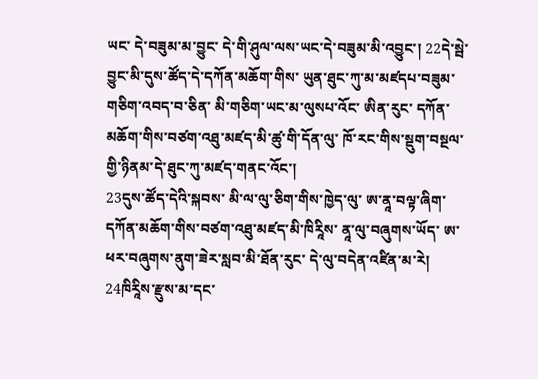ཡང་ དེ་བཟུམ་མ་བྱུང་ དེ་གི་ཤུལ་ལས་ཡང་དེ་བཟུམ་མི་འབྱུང་། 22དེ་སྦེ་བྱུང་མི་དུས་ཚོད་དེ་དཀོན་མཆོག་གིས་ ཡུན་ཐུང་ཀུ་མ་མཛདཔ་བཟུམ་གཅིག་འབད་བ་ཅིན་ མི་གཅིག་ཡང་མ་ལུསཔ་འོང་ ཨིན་རུང་ དཀོན་མཆོག་གིས་བཙག་འཐུ་མཛད་མི་ཚུ་གི་དོན་ལུ་ ཁོ་རང་གིས་སྡུག་བསྔལ་གྱི་ཉིནམ་དེ་ཐུང་ཀུ་མཛད་གནང་འོང་།
23དུས་ཚོད་དེའི་སྐབས་ མི་ལ་ལུ་ཅིག་གིས་ཁྱེད་ལུ་ ཨ་ནཱ་བལྟ་ཞིག་ དཀོན་མཆོག་གིས་བཙག་འཐུ་མཛད་མི་ཁིརཱིས་ ནཱ་ལུ་བཞུགས་ཡོད་ ཨ་ཕར་བཞུགས་ནུག་ཟེར་སླབ་མི་ཐོན་རུང་ དེ་ལུ་བདེན་འཛིན་མ་རེ། 24ཁིརཱིས་རྫུས་མ་དང་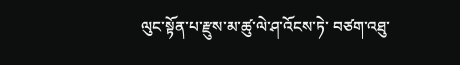ལུང་སྟོན་པ་རྫུས་མ་ཚུ་ལེ་ཤ་འོངས་ཏེ་ བཙག་འཐུ་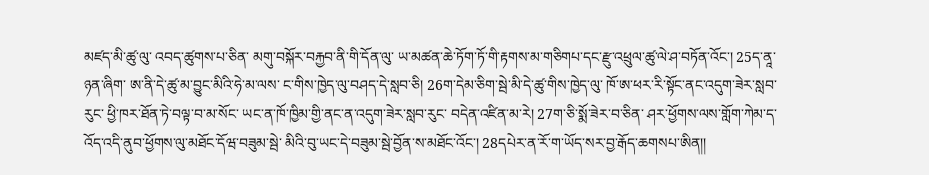མཛད་མི་ཚུ་ལུ་ འབད་ཚུགས་པ་ཅིན་ མགུ་བསྐོར་བརྐྱབ་ནི་གི་དོན་ལུ་ ཡ་མཚན་ཆེ་ཏོག་ཏོ་གི་རྟགས་མ་གཅིགཔ་དང་རྫུ་འཕྲུལ་ཚུ་ལེ་ཤ་བཏོན་འོང་། 25ད་ནཱ་ཉན་ཞིག་ ཨ་ནི་དེ་ཚུ་མ་བྱུང་མིའི་ཧེ་མ་ལས་ ང་གིས་ཁྱེད་ལུ་བཤད་དེ་སླབ་ཅི། 26ག་དེམ་ཅིག་སྦེ་མི་དེ་ཚུ་གིས་ཁྱེད་ལུ་ ཁོ་ཨ་ཕར་རི་སྟོང་ནང་འདུག་ཟེར་སླབ་རུང་ ཕྱི་ཁར་ཐོན་ཏེ་བལྟ་བ་མ་སོང་ ཡང་ན་ཁོ་ཁྱིམ་གྱི་ནང་ན་འདུག་ཟེར་སླབ་རུང་ བདེན་འཛིན་མ་རེ། 27ག་ཅི་སྨོ་ཟེར་བ་ཅིན་ ཤར་ཕྱོགས་ལས་གློག་ཀེམ་ད་ འོད་འདི་ནུབ་ཕྱོགས་ལུ་མཐོང་དོཝ་བཟུམ་སྦེ་ མིའི་བུ་ཡང་དེ་བཟུམ་སྦེ་བྱོན་ས་མཐོང་འོང་། 28དཔེར་ན་རོ་ག་ཡོད་སར་བྱ་རྒོད་ཆགསཔ་ཨིན།།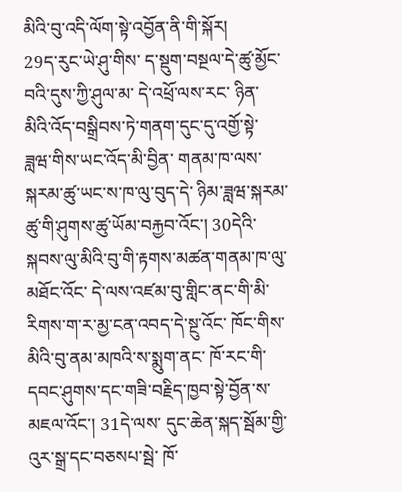མིའི་བུ་འདི་ལོག་སྟེ་འབྱོན་ནི་གི་སྐོར།
29ད་རུང་ཡེ་ཤུ་གིས་ ད་སྡུག་བསྔལ་དེ་ཚུ་མྱོང་བའི་དུས་ཀྱི་ཤུལ་མ་ དེ་འཕྲོ་ལས་རང་ ཉིན་མིའི་འོད་བསྒྲིབས་ཏེ་གནག་དུང་དུ་འགྱོ་སྟེ་ ཟླཝ་གིས་ཡང་འོད་མི་བྱིན་ གནམ་ཁ་ལས་སྐརམ་ཚུ་ཡང་ས་ཁ་ལུ་བུད་དེ་ ཉིམ་ཟླཝ་སྐརམ་ཚུ་གི་ཤུགས་ཚུ་ཡོམ་བརྐྱབ་འོང་། 30དེའི་སྐབས་ལུ་མིའི་བུ་གི་རྟགས་མཚན་གནམ་ཁ་ལུ་མཐོང་འོང་ དེ་ལས་འཛམ་བུ་གླིང་ནང་གི་མི་རིགས་ག་ར་མྱ་ངན་འབད་དེ་སྔུ་འོང་ ཁོང་གིས་མིའི་བུ་ནམ་མཁའི་ས་སྨུག་ནང་ ཁོ་རང་གི་དབང་ཤུགས་དང་གཟི་བརྗིད་ཁྱབ་སྟེ་བྱོན་ས་མཇལ་འོང་། 31དེ་ལས་ དུང་ཆེན་སྐད་སྦོམ་གྱི་འུར་སྒྲ་དང་བཅསཔ་སྦེ་ ཁོ་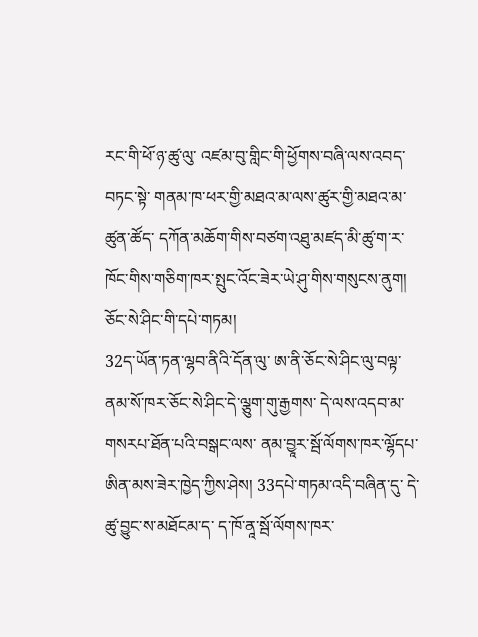རང་གི་ཕོ་ཉ་ཚུ་ལུ་ འཛམ་བུ་གླིང་གི་ཕྱོགས་བཞི་ལས་འབད་བཏང་སྟེ་ གནམ་ཁ་ཕར་གྱི་མཐའ་མ་ལས་ཚུར་གྱི་མཐའ་མ་ཚུན་ཚོད་ དཀོན་མཆོག་གིས་བཙག་འཐུ་མཛད་མི་ཚུ་ག་ར་ ཁོང་གིས་གཅིག་ཁར་སྤུང་འོང་ཟེར་ཡེ་ཤུ་གིས་གསུངས་ནུག།
ཅོང་སེ་ཤིང་གི་དཔེ་གཏམ།
32ད་ཡོན་ཏན་ལྷབ་ནིའི་དོན་ལུ་ ཨ་ནི་ཅོང་སེ་ཤིང་ལུ་བལྟ་ ནམ་སོ་ཁར་ཅོང་སེ་ཤིང་དེ་ལྕུག་གུ་རྒྱགས་ དེ་ལས་འདབ་མ་གསརཔ་ཐོན་པའི་བསྒང་ལས་ ནམ་བྱཱར་སྦོ་ལོགས་ཁར་ལྷོདཔ་ཨིན་མས་ཟེར་ཁྱེད་ཀྱིས་ཤེས། 33དཔེ་གཏམ་འདི་བཞིན་དུ་ དེ་ཚུ་བྱུང་ས་མཐོངམ་ད་ ད་ཁོ་ནཱ་སྦོ་ལོགས་ཁར་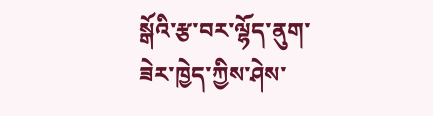སྒོའི་རྩ་བར་ལྷོད་ནུག་ཟེར་ཁྱེད་ཀྱིས་ཤེས་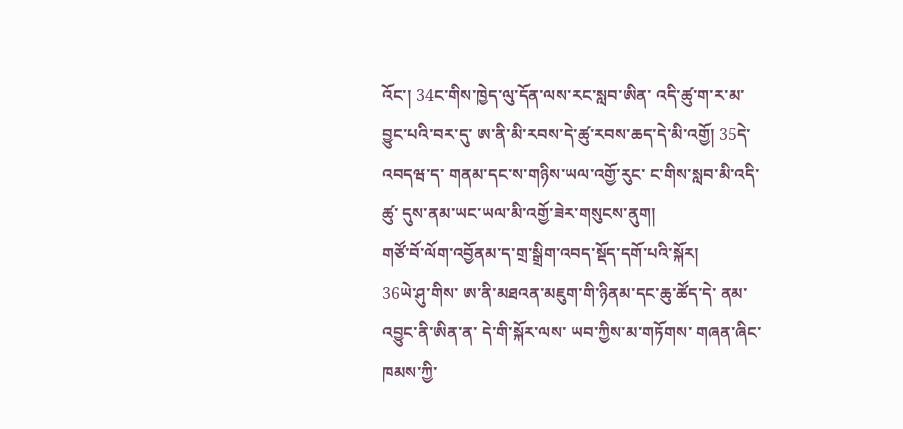འོང་། 34ང་གིས་ཁྱེད་ལུ་དོན་ལས་རང་སླབ་ཨིན་ འདི་ཚུ་ག་ར་མ་བྱུང་པའི་བར་དུ་ ཨ་ནི་མི་རབས་དེ་ཚུ་རབས་ཆད་དེ་མི་འགྱོ། 35དེ་འབདཝ་ད་ གནམ་དང་ས་གཉིས་ཡལ་འགྱོ་རུང་ ང་གིས་སླབ་མི་འདི་ཚུ་ དུས་ནམ་ཡང་ཡལ་མི་འགྱོ་ཟེར་གསུངས་ནུག།
གཙོ་བོ་ལོག་འབྱོནམ་ད་གྲ་སྒྲིག་འབད་སྡོད་དགོ་པའི་སྐོར།
36ཡེ་ཤུ་གིས་ ཨ་ནི་མཐའན་མཇུག་གི་ཉིནམ་དང་ཆུ་ཚོད་དེ་ ནམ་འབྱུང་ནི་ཨིན་ན་ དེ་གི་སྐོར་ལས་ ཡབ་ཀྱིས་མ་གཏོགས་ གཞན་ཞིང་ཁམས་ཀྱི་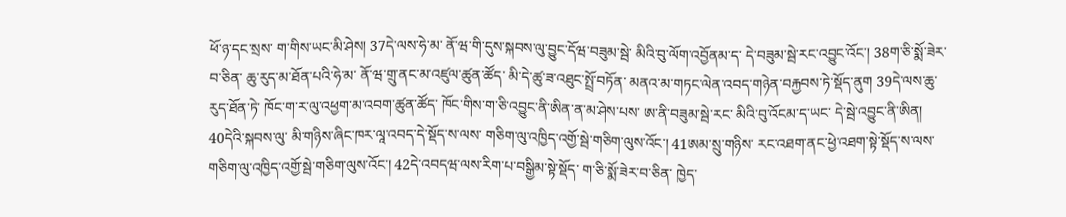ཕོ་ཉ་དང་སྲས་ ག་གིས་ཡང་མི་ཤེས། 37དེ་ལས་ཧེ་མ་ ནོ་ཝ་གི་དུས་སྐབས་ལུ་བྱུང་དོཝ་བཟུམ་སྦེ་ མིའི་བུ་ལོག་འབྱོནམ་ད་ དེ་བཟུམ་སྦེ་རང་འབྱུང་འོང་། 38ག་ཅི་སྨོ་ཟེར་བ་ཅིན་ ཆུ་རུད་མ་ཐོན་པའི་ཧེ་མ་ ནོ་ཝ་གྲུ་ནང་མ་འཛུལ་ཚུན་ཚོད་ མི་དེ་ཚུ་ཟ་འཐུང་སྤྲོ་བཏོན་ མནའ་མ་གཏང་ལེན་འབད་གཉེན་བརྐྱབས་ཏེ་སྡོད་ནུག 39དེ་ལས་ཆུ་རུད་ཐོན་ཏེ་ ཁོང་ག་ར་ལུ་འཕྱག་མ་འབག་ཚུན་ཚོད་ ཁོང་གིས་ག་ཅི་འབྱུང་ནི་ཨིན་ན་མ་ཤེས་པས་ ཨ་ནི་བཟུམ་སྦེ་རང་ མིའི་བུ་འོངམ་ད་ཡང་ དེ་སྦེ་འབྱུང་ནི་ཨིན། 40དེའི་སྐབས་ལུ་ མི་གཉིས་ཞིང་ཁར་ལཱ་འབད་དེ་སྡོད་ས་ལས་ གཅིག་ལུ་འཁྱིད་འགྱོ་སྦེ་གཅིག་ལུས་འོང་། 41ཨམ་སྲུ་གཉིས་ རང་འཐག་ནང་ཕྱེ་འཐག་སྟེ་སྡོད་ས་ལས་ གཅིག་ལུ་འཁྱིད་འགྱོ་སྦེ་གཅིག་ལུས་འོང་། 42དེ་འབདཝ་ལས་རིག་པ་བསྒྱིམ་སྟེ་སྡོད་ ག་ཅི་སྨོ་ཟེར་བ་ཅིན་ ཁྱེད་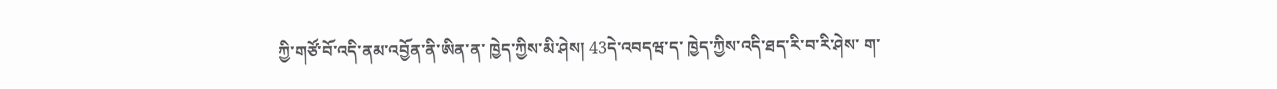ཀྱི་གཙོ་བོ་འདི་ནམ་འབྱོན་ནི་ཨིན་ན་ ཁྱེད་ཀྱིས་མི་ཤེས། 43དེ་འབདཝ་ད་ ཁྱེད་ཀྱིས་འདི་ཐད་རི་བ་རི་ཤེས་ ག་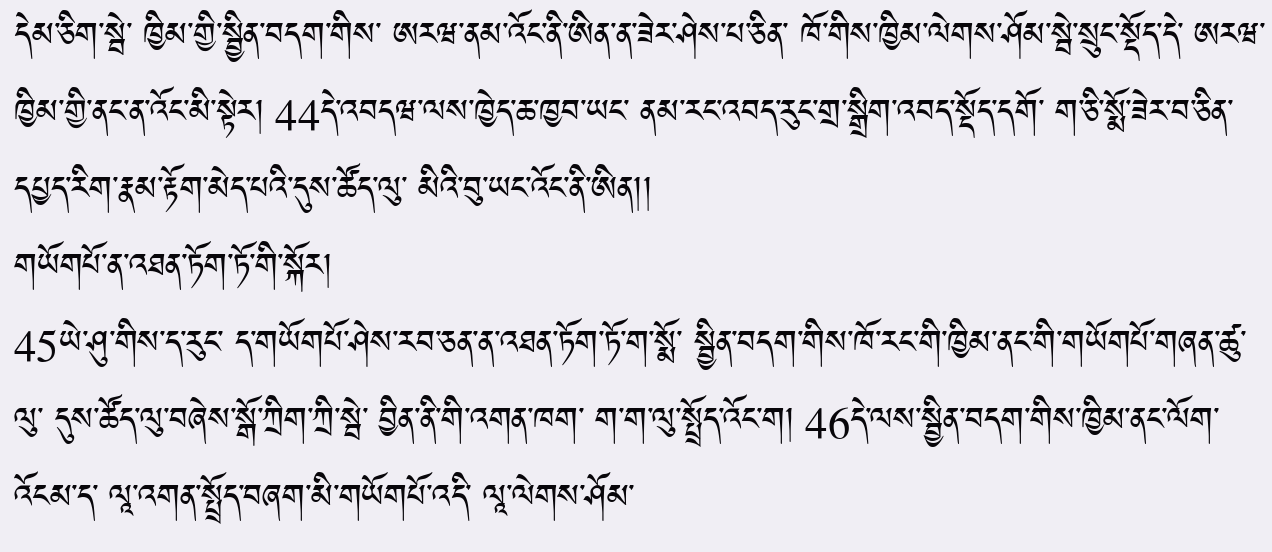དེམ་ཅིག་སྦེ་ ཁྱིམ་གྱི་སྦྱིན་བདག་གིས་ ཨརཝ་ནམ་འོང་ནི་ཨིན་ན་ཟེར་ཤེས་པ་ཅིན་ ཁོ་གིས་ཁྱིམ་ལེགས་ཤོམ་སྦེ་སྲུང་སྡོད་དེ་ ཨརཝ་ཁྱིམ་གྱི་ནང་ན་འོང་མི་སྟེར། 44དེ་འབདཝ་ལས་ཁྱེད་ཆ་ཁྱབ་ཡང་ ནམ་རང་འབད་རུང་གྲ་སྒྲིག་འབད་སྡོད་དགོ་ ག་ཅི་སྨོ་ཟེར་བ་ཅིན་ དཔྱད་རིག་རྣམ་རྟོག་མེད་པའི་དུས་ཚོད་ལུ་ མིའི་བུ་ཡང་འོང་ནི་ཨིན།།
གཡོགཔོ་ན་འཐན་ཏོག་ཏོ་གི་སྐོར།
45ཡེ་ཤུ་གིས་ད་རུང་ ད་གཡོགཔོ་ཤེས་རབ་ཅན་ན་འཐན་ཏོག་ཏོ་ག་སྨོ་ སྦྱིན་བདག་གིས་ཁོ་རང་གི་ཁྱིམ་ནང་གི་གཡོགཔོ་གཞན་ཚུ་ལུ་ དུས་ཚོད་ལུ་བཞེས་སྒོ་ཀྲིག་ཀྲི་སྦེ་ བྱིན་ནི་གི་འགན་ཁག་ ག་ག་ལུ་སྤྲོད་འོང་ག། 46དེ་ལས་སྦྱིན་བདག་གིས་ཁྱིམ་ནང་ལོག་འོངམ་ད་ ལཱ་འགན་སྤྲོད་བཞག་མི་གཡོགཔོ་འདི་ ལཱ་ལེགས་ཤོམ་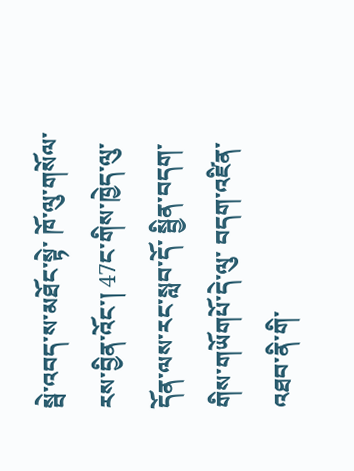སྦེ་འབད་ས་མཐོང་སྟེ་ ཁོ་ལུ་གསོལ་རས་བྱིན་འོང་། 47ང་གིས་ཁྱེད་ལུ་དོན་ལས་རང་སླབ་དོ་ སྦྱིན་བདག་གིས་གཡོགཔོ་དེ་ལུ་ བདག་འཛིན་འཐབ་ནི་གི་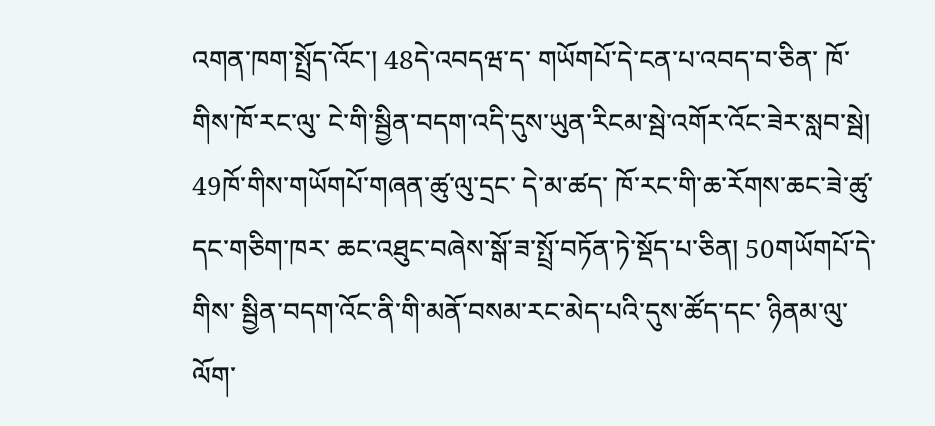འགན་ཁག་སྤྲོད་འོང་། 48དེ་འབདཝ་ད་ གཡོགཔོ་དེ་ངན་པ་འབད་བ་ཅིན་ ཁོ་གིས་ཁོ་རང་ལུ་ ངེ་གི་སྦྱིན་བདག་འདི་དུས་ཡུན་རིངམ་སྦེ་འགོར་འོང་ཟེར་སླབ་སྦེ། 49ཁོ་གིས་གཡོགཔོ་གཞན་ཚུ་ལུ་དྲང་ དེ་མ་ཚད་ ཁོ་རང་གི་ཆ་རོགས་ཆང་ཟེ་ཚུ་དང་གཅིག་ཁར་ ཆང་འཐུང་བཞེས་སྒོ་ཟ་སྤྲོ་བཏོན་ཏེ་སྡོད་པ་ཅིན། 50གཡོགཔོ་དེ་གིས་ སྦྱིན་བདག་འོང་ནི་གི་མནོ་བསམ་རང་མེད་པའི་དུས་ཚོད་དང་ ཉིནམ་ལུ་ ལོག་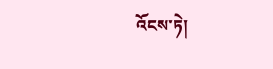འོངས་ཏེ།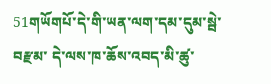51གཡོགཔོ་དེ་གི་ཡན་ལག་དམ་དུམ་སྦེ་བརྫམ་ དེ་ལས་ཁ་ཆོས་འབད་མི་ཚུ་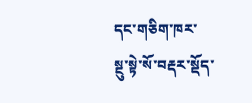དང་གཅིག་ཁར་ སྔུ་སྟེ་སོ་བརྡར་སྡོད་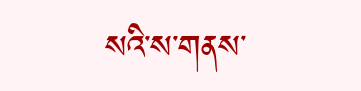སའི་ས་གནས་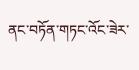ནང་བཏོན་གཏང་འོང་ཟེར་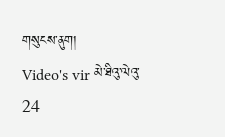གསུངས་ནུག།
Video's vir མེ་ཐིའུ་ལེའུ་ 24